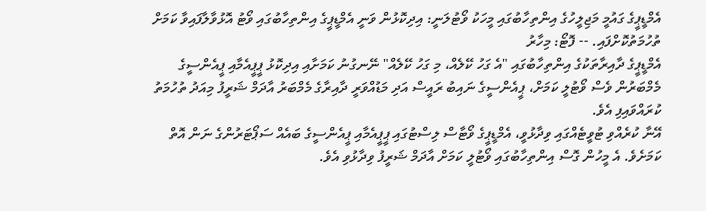އެމްޑީޕީގެ ގައުމީ މަޖިލީހުގެ އިންތިހާބުގައި މީހަކު ވޯޓުލަނީ: އިދިކޮޅުން ވަނީ އެމްޑީޕީގެ އިންތިހާބުގައި ވޯޓު އޮޅުވާލާފައިވާ ކަމަށް ތުހުމަތުކޮށްފައި. -- ފޮޓޯ: މިހާރު
އެމްޑީޕީގެ ދާއިރާތަކުގެ އިންތިހާބުގައި "އެ ގަހު ކޭލެއް، މި ގަހު ކޭލެއް" ނޭނގުނު ކަމަށާއި އިދިކޮޅު ޕީޕީއެމާއި ޕީއެންސީގެ މެމްބަރުން ވެސް ވޯޓުލީ ކަމަށް، ޕީއެންސީގެ ނައިބު ރައީސް އަދި މަޑުއްވަރީ ދާއިރާގެ މެމްބަރު އާދަމް ޝަރީފު މިއަދު ތުހުމަތު ކުރައްވައިފި އެވެ.
އޭނާ ކުރެއްވި ޓުވީޓެއްގައި ވިދާޅުވީ، އެމްޑީޕީގެ ވޯޓާސް ލިސްޓުގައި ޕީޕީއެމާއި ޕީއެންސީގެ ބައެއް ސަޕޯޓަރުންގެ ނަން އޮތް ކަމަށެވެ. އެ މީހުން ގޮސް އިންތިހާބުގައި ވޯޓުލީ ކަމަށް އާދަމް ޝަރީފު ވިދާޅުވި އެވެ.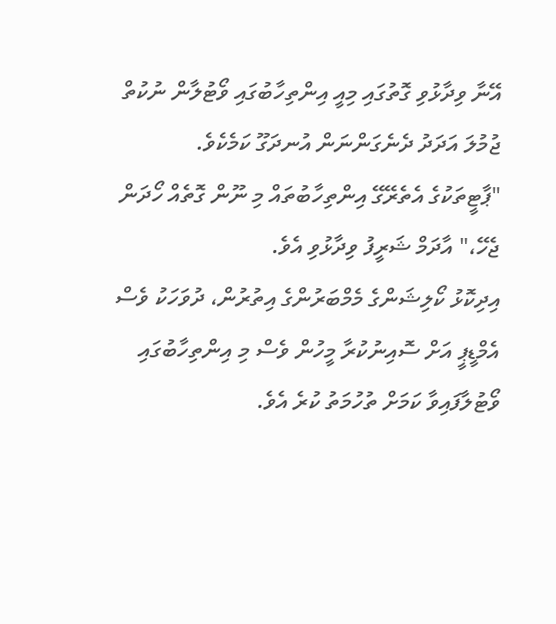އޭނާ ވިދާޅުވި ގޮތުގައި މިއީ އިންތިހާބުގައި ވޯޓުލާން ނުކުތް ޖުމުލަ އަދަދު ދެނެގަންނަން އުނދަގޫ ކަމެކެވެ.
"ޕާޓީތަކުގެ އެތެރޭގޭ އިންތިހާބުތައް މި ނޫން ގޮތެއް ހޯދަން ޖެހޭ،" އާދަމް ޝަރީފު ވިދާޅުވި އެވެ.
އިދިކޮޅު ކޯލިޝަންގެ މެމްބަރުންގެ އިތުރުން، ދުވަހަކު ވެސް އެމްޑީޕީ އަށް ސޮއިނުކުރާ މީހުން ވެސް މި އިންތިހާބުގައި ވޯޓުލާފައިވާ ކަމަށް ތުހުމަތު ކުރެ އެވެ.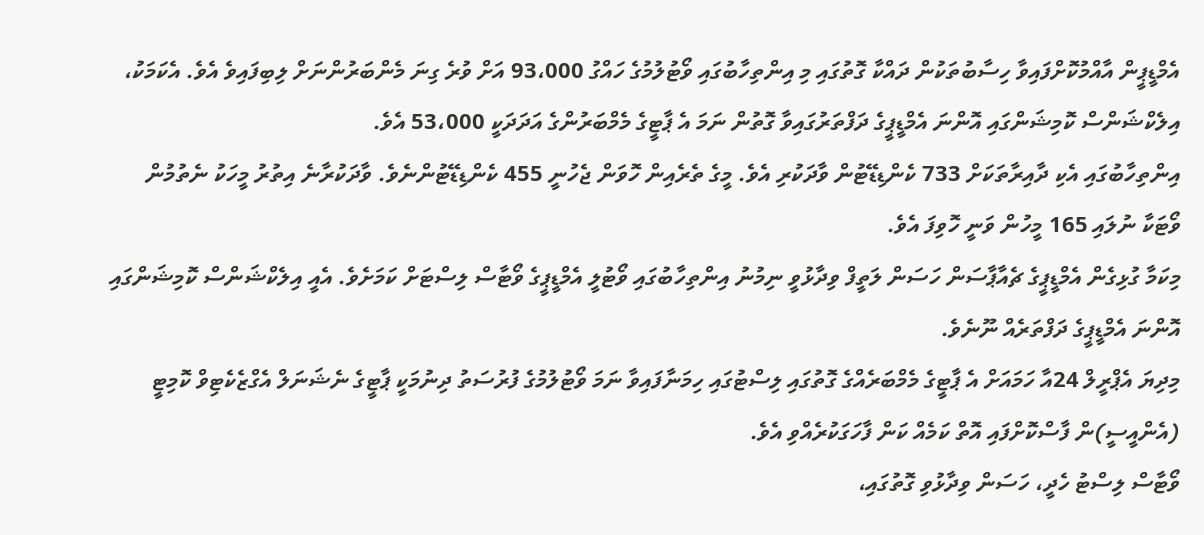އެމްޑީޕީން އާއްމުކޮށްފައިވާ ހިސާބުތަކުން ދައްކާ ގޮތުގައި މި އިންތިހާބުގައި ވޯޓުލުމުގެ ހައްގު 93،000 އަށް ވުރެ ގިނަ މެންބަރުންނަށް ލިބިފައިވެ އެވެ. އެކަމަކު، އިލެކްޝަންސް ކޮމިޝަންގައި އޮންނަ އެމްޑީޕީގެ ދަފްތަރުގައިވާ ގޮތުން ނަމަ އެ ޕާޓީގެ މެމްބަރުންގެ އަދަދަކީ 53،000 އެވެ.
އިންތިހާބުގައި އެކި ދާއިރާތަކަށް 733 ކެންޑިޑޭޓުން ވާދަކުރި އެވެ. މީގެ ތެރެއިން ހޮވަން ޖެހުނީ 455 ކެންޑިޑޭޓުންނެވެ. ވާދަކުރާނެ އިތުރު މީހަކު ނެތުމުން ވޯޓަކާ ނުލައި 165 މީހުން ވަނީ ހޮވިފަ އެވެ.
މިކަމާ ގުޅިގެން އެމްޑީޕީގެ ޗެއާޕާސަން ހަސަން ލަތީފް ވިދާޅުވީ ނިމުނު އިންތިހާބުގައި ވޯޓުލީ އެމްޑީޕީގެ ވޯޓާސް ލިސްޓަށް ކަމަށެވެ. އެއީ އިލެކްޝަންސް ކޮމިޝަންގައި އޮންނަ އެމްޑީޕީގެ ދަފްތަރެއް ނޫނެވެ.
މިދިޔަ އެޕްރީލް 24އާ ހަމައަށް އެ ޕާޓީގެ މެމްބަރެއްގެ ގޮތުގައި ލިސްޓުގައި ހިމަނާފައިވާ ނަމަ ވޯޓުލުމުގެ ފުރުސަތު ދިނުމަކީ ޕާޓީގެ ނެޝަނަލް އެގްޒެކެޓިވް ކޮމިޓީ (އެންއީސީ)ން ފާސްކޮށްފައި އޮތް ކަމެއް ކަން ފާހަގަކުރެއްވި އެވެ.
ވޯޓާސް ލިސްޓު ހެދީ، ހަސަން ވިދާޅުވި ގޮތުގައި،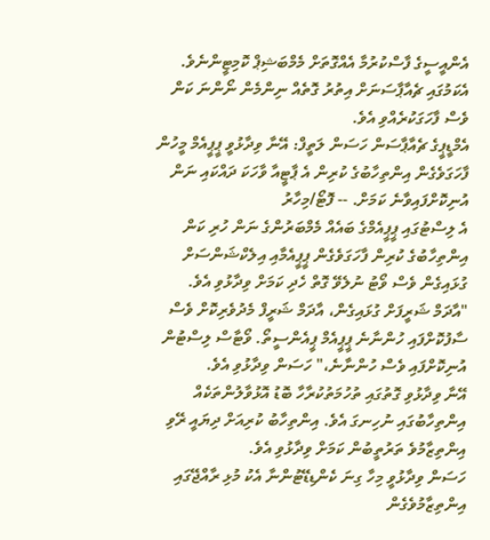އެންއީސީގެ ފާސްކުރުމާ އެއްގޮތަށް މެމްބަޝިޕް ކޮމިޓީންނެވެ. އެކަމުގައި ޗެއާޕާސަނަށް އިތުރު ގޮތެއް ނިންމެން ނޯންނަ ކަން ވެސް ފާހަގަކުރެއްވި އެވެ.
އެމްޑީޕީގެ ޗެއާޕާސަން ހަސަން ލަތީފް: އޭނާ ވިދާޅުވީ ޕީޕީއެމް މީހުން ފާހަގަވެގެން އިންތިހާބުގެ ކުރިން އެ ޕާޓީއާ ވާހަކަ ދައްކައި ނަން އުނިކޮށްފައިވާނެ ކަމަށް. -- ފޮޓޯ/މިހާރު
އެ ލިސްޓުގައި ޕީޕީއެމްގެ ބައެއް މެމްބަރުންގެ ނަން ހުރި ކަން އިންތިހާބުގެ ކުރިން ފާހަގަވެގެން ޕީޕީއެމާއި އިލެކްޝަންސަށް ގުޅައިގެން ވެސް ވޯޓު ނުލެވޭ ގޮތް ހެދި ކަމަށް ވިދާޅުވި އެވެ.
"އާދަމް ޝަރީފަށް ގުޅައިގެން، އާދަމް ޝަރީފް މެދުވެރިކޮށް ވެސް ސާފުކޮށްފައި ހުންނާނެ ޕީޕީއެމް ޕީއެންސީތޯ. ވޯޓާސް ލިސްޓުން އުނިކޮށްފައި ވެސް ހުންނާނެ،" ހަސަން ވިދާޅުވި އެވެ.
އޭނާ ވިދާޅުވި ގޮތުގައި ތުހުމަތުކުރާހާ ބޮޑު އޮޅުވާލުންތަކެއް އިންތިހާބުގައި ނުހިނގަ އެވެ. އިންތިހާބު ކުރިއަށް ދިޔައީ ރޭވި އިންތިޒާމުވެ ތަރުތީބުން ކަމަށް ވިދާޅުވި އެވެ.
ހަސަން ވިދާޅުވީ މިހާ ގިނަ ކެންޑިޑޭޓުންނާ އެކު މުޅި ރާއްޖޭގައި އިންތިޒާމުވެގެން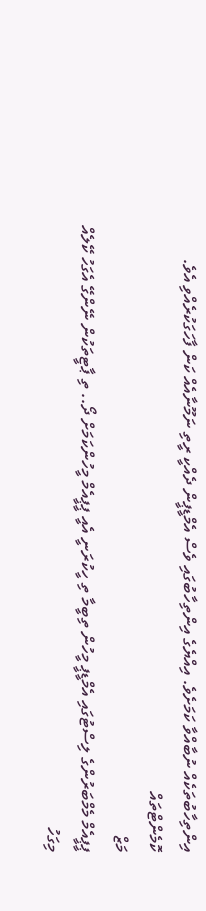އިންތިހާބުތަކެއް ނުބާއްވާ ކަމަށެވެ. އިއްޔެގެ އިންތިހާބުގައި ވެސް އެމްޑީޕީން ދެއްކީ ރީތި ނަމޫނާއެއް ކަން ފާހަގަކުރެއްވި އެވެ.
ކޮމެންޓްތައް
މަޒް
ޕީޕީއެމް މެމްބަރުންގެ ލިސްޓުގައި އެމްޑީޕީ މީހުން ތިބީމާ ތި ހީކުރަނީ އެއީ ޕީޕީއެމް މީހުންކަމަށް ދޯ.. ތި ޕާޓީތަކުން ނޭންގޭ އެގަހު ކޭލެއް މިގަހު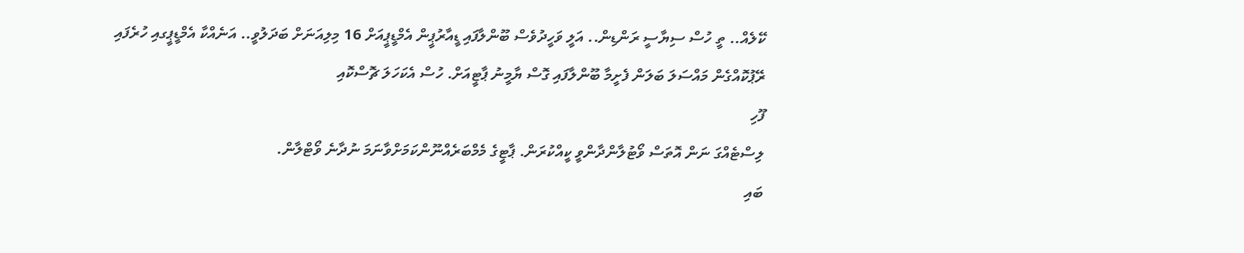ކޭލެއް.. ތީ ހުސް ސިޔާސީ ރަންޑިން.. އަލީ ވަހީދުވެސް ބޫންލާފައި ޑީއާރުޕީން އެމްޑީޕީއަށް 16 މިލިއަނަށް ބަދަލުވީ.. އަނެއްކާ އެމްޑީޕީގއި ހުރެފައި ރޭޕުކޮއްގެން މައްސަލަ ބަލަން ފެށީމާ ބޫންލާފައި ގޮސް ޔާމީނު ޕާޓީއަށް. ހުސް އެކަހަލަ ޗޮސްކޮއި
ފޫހި
ލިސްޓެއްގަ ނަން އޮތަސް ވޯޓުލާންދާންވީ ކީއްކުރަން. ޕާޓީގެ މެމްބަރެއްނޫންކަމަށްވާނަމަ ނުދާނެ ވޯޓްލާން.
ބައި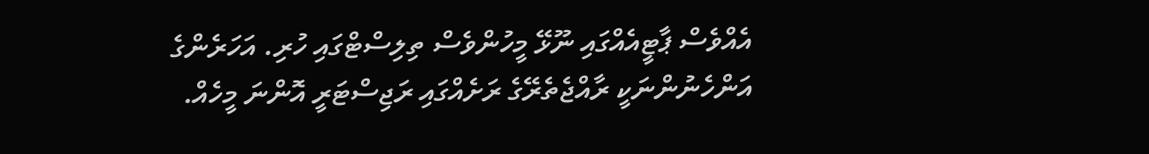އެއްވެސް ޕާޓީއެއްގައި ނޫޅޭ މީހުންވެސް ތިލިސްޓްގައި ހުރި. އަހަރެންގެ އަންހެނުންނަކީ ރާއްޖެތެރޭގެ ރަށެއްގައި ރަޖިސްޓަރީ އޮންނަ މީހެއް.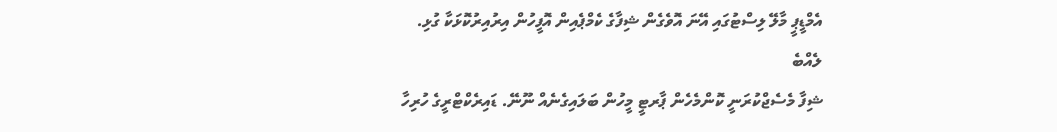އެމްޑީޕީ މާލޭ ލިސްޓުގައި އޭނަ އޮވެގެން ޝިފާގެ ކެމްޕެއިން އޮފީހުން އިރުއިރުކޮޅަކާ ގުޅި.
ލެއްބެ
ޝިފާ މެސެޖްކުރަނީ ކޮންމެހެން ޕާރޓީ މީހުން ބަލައިގެނެއް ނޫނޭ. ޑައިރެކްޓްރީގެ ހުރިހާ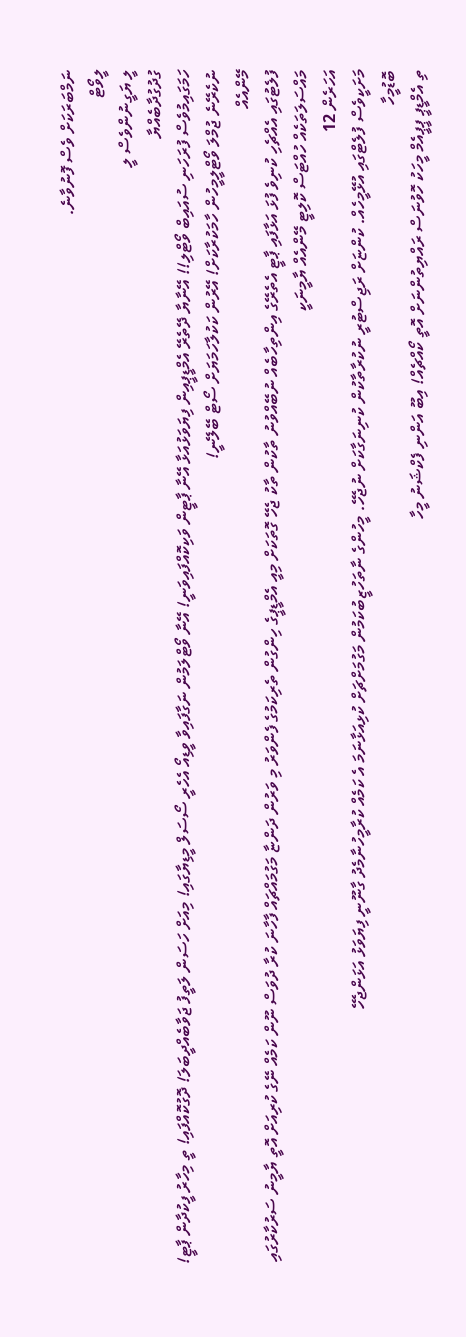ނަމްބަރަކަށް ވެސް ފޮނުވާނެ.
ލީވޯޓް
ލީ ޔަގީނުންވެސް ލީ
ގުދުގުދާބެއްޔާ
ހަމަގައިމުވެސް ފުރަހަނި ސުއައިބް ވޯޓްލި!! އޭނާޔާ ދޭތެރޭ އެމްޑީޕީއިން ފިޔަވަޅުއަޅާ އޭނާ ޕާޓީން ވަކިކޮއްފައިވަނީ! އޭނާ ވޯޓްލަމުން ނަގާފައިވާ ވީޑިއޯ އެހެރީ ސޯސަލް މީޑިޔާގައި! މިއަށް ހަސަން ލަތީފު ޖަވާބެއްދީބަލަ! ދޮގުކޮއްފައި! ތީ މިހާރު ފީކުދާން ޕާޓީ! ނުކެރޭނެ ޖުމްލަ ވޯޓްލީމީހުން ހާމަކުރާކަށް! އޭރުން ކަކުލާހަމަޔަށް ސޯޓް ބޭލޭނީ!
މޭންއެއް
ފުލެޓުގައި އެއްޗެހި ކުނިވެ ފުޅަ އަޅާފައި ޕާޓީ އެތެރޭގެ އިންތިހާބެއް ނުބޭއްވުނު ތާކުން ތާކު ޖެހޭ ގޮތަކަށް މިއީ އެމްޑީޕީގެ ހިންގުން ތެރިކަމުގެ ފެންވަރު މި ވަރުން ދަންޏާ މަގުމައްޗައް ފާހާނަ ކުރާ ދުވަސް ނޫން ކަމެއް ނޭގެ ކުރިއަށް އޮތީ ޔާމީނު ސަރުކާރުގައި މައްސަލަތަކެއް ހުއްޓަސް ކޮލިޓީ މޭންއެއް ޔާމީނަކީ
އަހަރެން 12
މަށަކީވެސް ފުލެޓްގައި އުޅޭމީހެއް. ކުންޏަށް ރަޖިސްޓުރީ ނުކުރާތާކުން ކުނިނަގާކަށް ނުޖެހޭ. މީހުންގެ ނާތަހުޒީބުކަމުން މަގުމަށްޗަށް ކުޅިއަޅާނަމަ އެ ކަމެއް ކުރާމީހުނާމެދު ގާނޫނީ ފިޔަވަޅު އަޅަންޖެހޭ
ބޮޑުމީހާ
ތި އެމްޑީޕީ ޕީޕީއެމް މީހަކު ހޮވުނަސް ރައްޔިތުންނަށް އޮތީ ކޯއްޗެއް! އިބޫ އަންނި ފެކްޝަނު މީހާ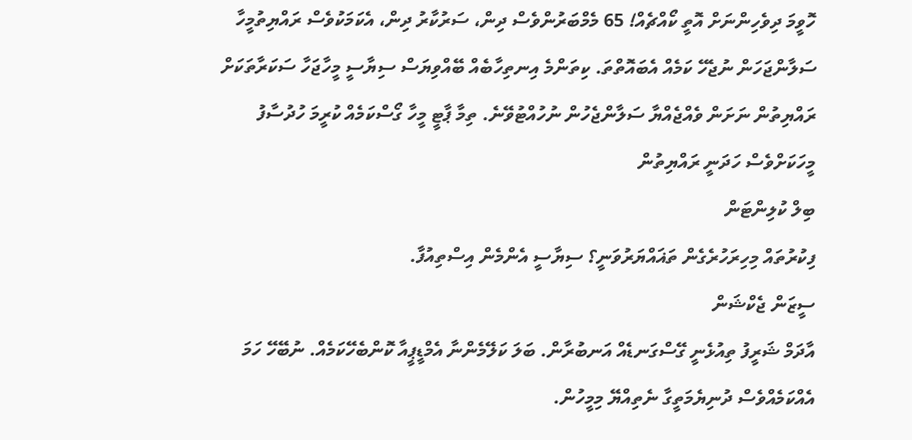ހޮވީމަ ދިވެހިންނަށް އޮތީ ކޯއްޗެއް! 65 މެމްބަރުންވެސް ދިން، ސަރުކާރު ދިން، އެކަމަކުވެސް ރައްޔިތުމީހާ ސަލާންޖަހަން ނުޖެހޭ ކަމެއް އެބައޮތްތަ. ކިތަންމެ އިނތިހާބެއް ބޭއްވިޔަސް ސިޔާސީ މީހާޖަހާ ސަކަރާތަކަށް ރައްޔިތުން ނަށަން ވެއްޖެއްޔާ ސަލާންޖެހުން ނުހުއްޓުވޭނެ. ތިމާ ޕާޓީ މީހާ ގޯސްކަމެއް ކުރީމަ ހުދުސާފު މީހަކަށްވެސް ހަދަނީ ރައްޔިތުން
ބިލް ކުލިންޓަން
ފިކުރުތައް މިހިރަހުރެގެން ތަޣައްޔަރުވަނީ؟ ސިޔާސީ އެންމެން އިސްތިއުފާ.
ސީޒަން ޖެކްޝަން
އާދަމް ޝަރީފު ތިއުޅެނީ ގޭސްގަނޑެއް އަނބުރާން. ބަލަ ކަލޭމެންނާ އެމްޑީޕީއާ ކޮންބެހޭކަމެއް. ނުބޭހޭ ހަމަ އެއްކަމެއްވެސް ދުނިޔެމަތީގާ ނެތިއްޔޭ މިމީހުން.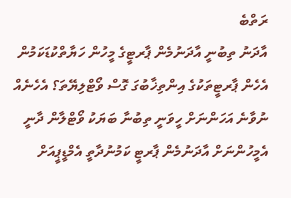ރަތްބެ
އާދަނު ތިބުނީ އާދަނުމެން ޕާރޓީގެ މީހުން ހަޔާތްކުޑަކަމުން އެހެން ޕާރޓީތަކުގެ އިންތިޚާބުގަ ގޮސް ވޯޓްލިޔޭތަ؟ އެހެނެއް ނުވާނެ އަހަންނަށް ހީވަނީ ތިބުނާ ބަޔަކު ވޯޓްލާން ދާނީ އެމީހުންނަށް އާދަނުމެން ޕާރޓީ ކަމުނުދާތީ އެމްޑީޕީއަށް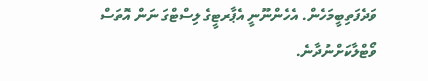ވަދެފަތިބީމަހެން. އެހެންނޫނީ އެޕާރޓީގެ ލިސްޓްގަ ނަން އޮތަސް ވޯޓްލާކަށްނުދާނެ.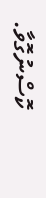ކޮސްނުގޮވާ.